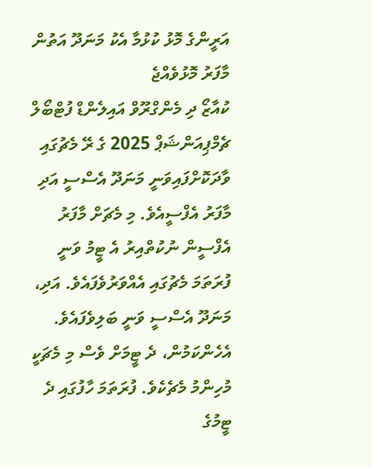އަރީންގެ މޮޅު ކުޅުމާ އެކު މަނަދޫ އަތުން މާފަރު މޮޅުވެއްޖެ
ކުއާޒޯ ދި މެންގްރޫވް އައިލެންޑް ފުޓްބޯލް ޗެމްޕިއަންޝަޕް 2025 ގެ ރޭ މެޗުގައި ވާދަކޮށްފައިވަނީ މަނަދޫ އެސްސީ އަދި މާފަރު އެފްސީއެވެ. މި މެޗަށް މާފަރު އެފްސީން ނުކުތްއިރު އެ ޓީމު ވަނީ ފުރަތަމަ މެޗުގައި އެއްވަރުވެފައެވެ. އަދި، މަނަދޫ އެސްސީ ވަނީ ބަލިވެފައެވެ. އެހެންކަމުން، ދެ ޓީމަށް ވެސް މި މެޗަކީ މުހިންމު މެޗެކެވެ. ފުރަތަމަ ހާފުގައި ދެ ޓީމުގެ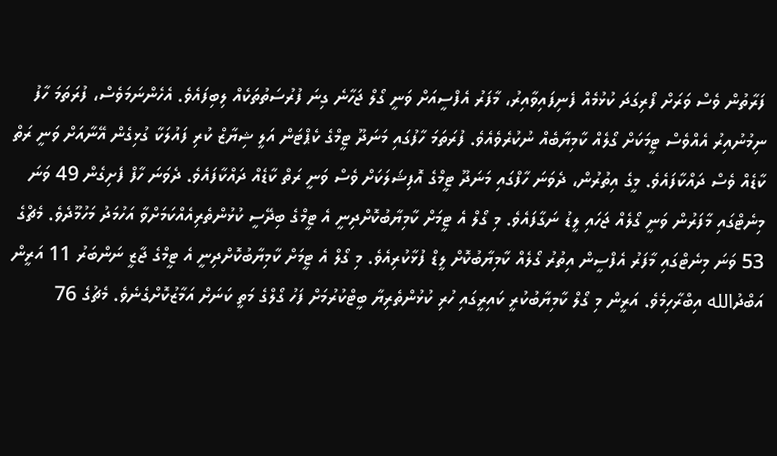ފަރާތުން ވެސް ވަރަށް ފޯރިގަދަ ކުޅުމެއް ފެނިފައިވާއިރު، މާފަރު އެފްސީއަށް ވަނީ ގޯލް ޖަހާނެ ގިނަ ފުރުސަތުތަކެއް ލިބިފައެވެ. އެހެންނަމަވެސް، ފުރަތަމަ ހާފު ނިމުނުއިރު އެއްވެސް ޓީމަކަށް ގޯލެއް ކާމިޔާބެއް ނުކުރެވެއެވެ. ފުރަތަމަ ހާފުގައި މަނަދޫ ޓީމްގެ ކެޕްޓަން އަލީ ޝިޔާޒް ކުރި ފައުލަކާ ގުޅިގެން އޭނާއަށް ވަނީ ރަތް ކާޑެއް ވެސް ދައްކާފައެވެ. މީގެ އިތުރުން، ދެވަނަ ހާފްގައި މަނަދޫ ޓީމްގެ އޮފިޝަލަކަށް ވެސް ވަނީ ރަތް ކާޑެއް ދައްކާފައެވެ. ދެވަނަ ހާފް ފެށިގެން 49 ވަނަ މިނެޓްގައި މާފަރުން ވަނީ ގޯލެއް ޖަހައި ލީޑު ނަގާފައެވެ. މި ގޯލް އެ ޓީމަށް ކާމިޔާބުކޮށްދިނީ އެ ޓީމްގެ ބިދޭސީ ކުޅުންތެރިއެއްކަމަށްވާ އަހުމަދު މަހުމޫދެވެ. މެޗްގެ 53 ވަނަ މިނެޓްގައި މާފަރު އެފްސީން އިތުރު ގޯލެއް ކާމިޔާބުކޮށް ލީޑް ފުޅާކުރިއެވެ. މި ގޯލް އެ ޓީމަށް ކާމިޔާބުކޮށްދިނީ އެ ޓީމްގެ ޖާޒީ ނަންބަރު 11 އަރީން އަބްދުالله އިބްރާހިމެވެ. އަރީން މި ގޯލް ކާމިޔާބުކުރީ ކައިރީގައި ހުރި ކުޅުންތެރިޔާ ބީޓްކުރުމަށް ފަހު ގޯލްގެ މަތީ ކަނަށް އަމާޒުކޮށްގެނެވެ. މެޗުގެ 76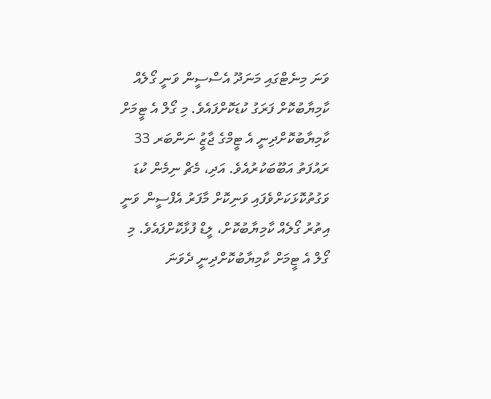ވަނަ މިނެޓްގައި މަނަދޫ އެސްސީން ވަނީ ގޯލެއް ކާމިޔާބުކޮށް ފަރަގު ކުޑަކޮށްފައެވެ. މި ގޯލް އެ ޓީމަށް ކާމިޔާބުކޮށްދިނީ އެ ޓީމްގެ ޖާޒީު ނަންބަރ 33 ރައުފަތު އަބޫބަކުރުއެވެ. އަދި، މެޗް ނިމެން ކުޑަ ވަގުތުކޮޅަކަށްވެފައި ވަނިކޮށް މާފަރު އެފްސީން ވަނީ އިތުރު ގޯލެއް ކާމިޔާބުކޮށް، ލީޑް ފުޅާކޮށްފައެވެ. މި ގޯލް އެ ޓީމަށް ކާމިޔާބުކޮށްދިނީ ދެވަނަ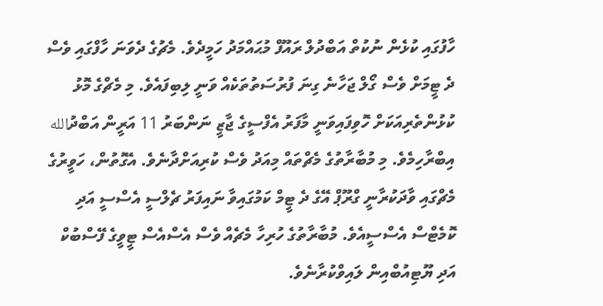ހާފުގައި ކުޅެން ނުކުތް އަބްދުލް ރައޫފް މުޙައްމަދު ހަމީދެވެ. މެޗުގެ ދެވަނަ ހާފްގައި ވެސް ދެ ޓީމަށް ވެސް ގޯލް ޖަހާނެ ގިނަ ފުރުސަތުތަކެއް ވަނީ ލިބިފައެވެ. މި މެޗްގެ މޮޅު ކުޅުންތެރިއަކަށް ހޮވިފައިވަނީ މާފަރު އެފްސީގެ ޖާޒީ ނަންބަރު 11 އަރީން އަބްދުالله އިބްރާހިމެވެ. މި މުބާރާތުގެ މެޗްތައް މިއަދު ވެސް ކުރިއަށްދާނެވެ. އެގޮތުން، ހަވީރުގެ މެޗްގައި ވާދަކުރާނީ ގްރޫޕް އޭގެ ދެ ޓީމް ކަމުގައިވާ ނައިފަރު ޗެލްސީ އެސްސީ އަދި ކޮމެޓްސް އެސްސީއެވެ. މުބާރާތުގެ ހުރިހާ މެޗެއް ވެސް އެސްއެސް ޓީވީގެ ފޭސްބުކް އަދި ޔޫޓިއުބްއިން ލައިވްކުރާނެވެ.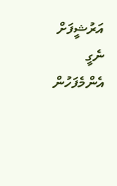އަރުޝީފަށް ނެގީ
އެންމެފަހުން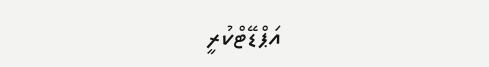އަޕްޑޭޓްކުރީ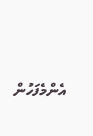އެންމެފަހުން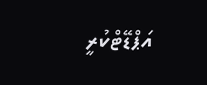އަޕްޑޭޓްކުރީ